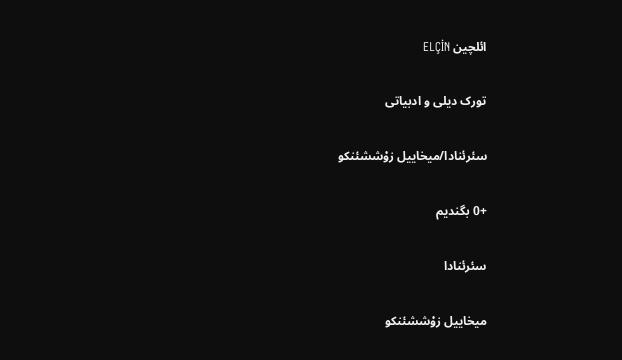ائلچین ELÇİN

تورک دیلی و ادبیاتی

سئرئنادا/میخاییل زوْششئنکو

+0 بگندیم

سئرئنادا

میخاییل زوْششئنکو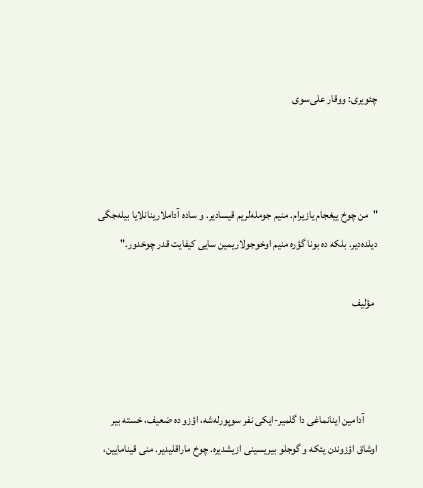چئویری: ووقار علی‌سوی



"من چوخ ییغجام یازیرام. منیم جومله‌لریم قیسادیر. و ساده آداملارینانلایا بیله‌جگی دیلده‌دیر. بلکه ده بونا گؤره منیم اوخوجولاریمین سایی کیفایت قدر چوخدور."

 مؤلیف



      آدامین اینانماغی دا گلمیر-ایکی نفر سوپورله‌شه، اؤزو ده ضعیف، خسته بیر اوشاق اؤزوندن یئکه و گوجلو بیریسینی ازیشدیره. چوخ ماراقلیدیر. منی قینامایین،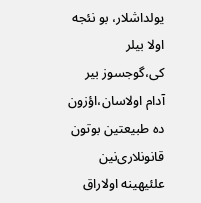یولداشلار، بو نئجه اولا بیلر کی،گوجسوز بیر آدام اولاسان،اؤزون ده طبیعتین بوتون قانونلاری‌‌نین علئیهینه اولاراق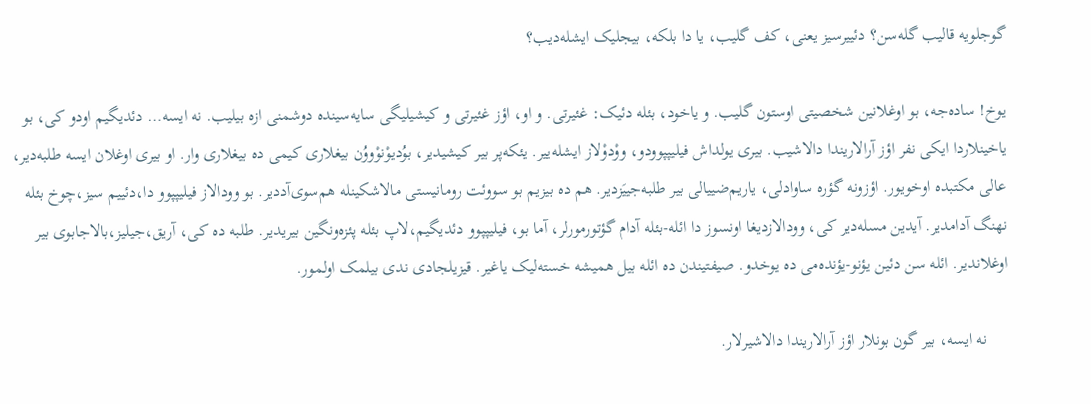گوجلویه قالیب گله‌سن؟ دئییرسیز یعنی، کف گلیب، یا دا بلکه، بیجلیک ایشله‌دیب؟

یوخ! ساده‌جه، بو اوغلا‌‌نین شخصیتی اوستون گلیب. و یاخود، بئله دئیک: غئیرتی. و او، اؤز غئیرتی و کیشیلیگی سایه‌سینده دوشمنی ازه بیلیب. نه ایسه… دئدیگیم اودو کی، بو یاخینلاردا ایکی نفر اؤز آرالاریندا دالاشیب. بیری یولداش فیلیپپوودو، ووْدوْلاز ایشله‌ییر. یئکه‌پر بیر کیشیدیر، بوُدیوْنوْووُن بیغلاری کیمی ده بیغلاری وار. او بیری اوغلان ایسه طلبه‌دیر، عالی مکتبده اوخویور. اؤزونه گؤره ساوادلی، یاریم‌ضییالی بیر طلبه‌جییَزدیر. هم ده بیزیم بو سووئت رومانیستی مالاشکینله هم‌سوی‌آددیر. بو وودالاز فیلیپپوو دا،دئییم سیز،چوخ بئله نهنگ آدامدیر. آیدین مسله‌دیر کی، وودالازدیغا اونسوز دا ائله-بئله آدام گؤتورمورلر، آما بو، فیلیپپوو دئدیگیم،لاپ بئله پئزه‌ونگین بیریدیر. طلبه ده کی، آریق،جیلیز،بالاجابوی بیر اوغلاندیر. ائله سن دئین یؤنو-یؤنده‌می ده یوخدو. صیفتیندن ده ائله بیل همیشه خسته‌لیک یاغیر. قیزیلجادی ندی بیلمک اولمور.

     نه ایسه، بیر گون بونلار اؤز آرالاریندا دالاشیرلار.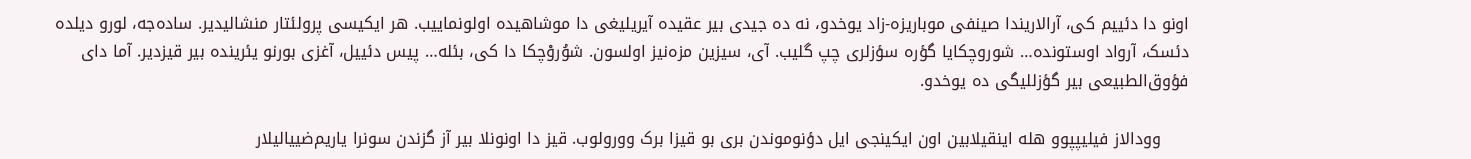اونو دا دئییم کی، آرالاریندا صینفی موباریزه-زاد یوخدو، نه ده جیدی بیر عقیده آیریلیغی دا موشاهیده اولونماییب. هر ایکیسی پرولئتار منشالیدیر. ساده‌جه، لورو دیلده دئسک، آرواد اوستونده… شوروچکایا گؤره سؤزلری چپ گلیب. آی، سیزین مزه‌نیز اولسون. شوُروْچکا دا کی، بئله… پیس دئییل، آغزی بورنو یئرینده بیر قیزدیر. آما دای فؤوق‌الطبیعی بیر گؤزللیگی ده یوخدو.

     وودالاز فیلیپپوو هله اینقیلابین اون ایکینجی ایل دؤنوموندن بری بو قیزا برک وورولوب. قیز دا اونونلا بیر آز گزندن سونرا یاریم‌ضییالیلار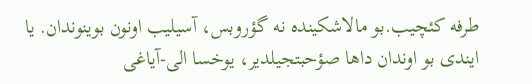طرفه کئچیب.بو مالاشکینده نه گؤروبس، آسیلیب اونون بوینوندان. یا ایندی بو اوندان داها صؤحبتجیلدیر، یوخسا الی-آیاغی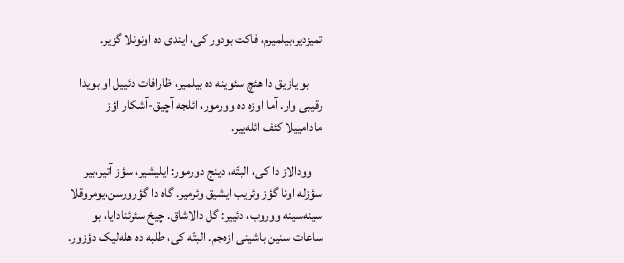تمیزدیر،بیلمیرم، فاکت بودور کی، ایندی ده اونونلا گزیر.

     بو یازیق دا هئچ سئوینه ده بیلمیر، ظارافات دئییل او بویدا رقیبی وار. آما اوزه ده وورمور، ائلجه آچیق-آشکار اؤز مادامییلا کئف ائله‌ییر.

    وودالاز دا کی، البتّه، دینج دورمور: ایلیشیر، سؤز آتیر،بیر سؤزله اونا گؤز وئریب ایشیق وئرمیر. گاه دا گؤرورسن،یومروقلا سینه‌سینه ووروب، دئییر: گل دالاشاق. چیخ سئرئنادایا، بو ساعات سنین باشینی ازه‌جم. البتّه کی، طلبه ده هله‌لیک دؤزور.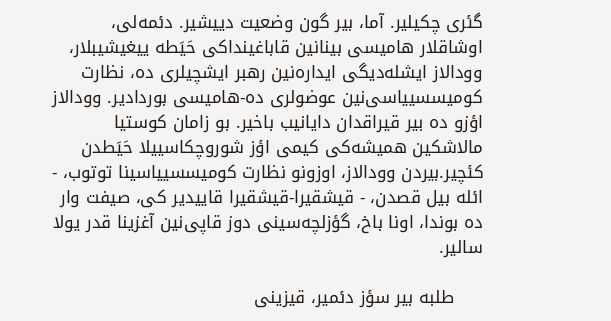گئری چکیلیر. آما، بیر گون وضعیت دییشیر. دئمه‌لی، اوشاقلار هامیسی بینا‌‌نین قاباغینداکی حَیَطه ییغیشیبلار، وودالاز ایشله‌دیگی ایداره‌‌‌نین رهبر ایشچیلری ده، نظارت کومیسسییاسی‌‌نین عوضولری ده-هامیسی بوردادیر. وودالاز اؤزو ده بیر قیراقدان دایانیب باخیر. بو زامان کوستیا مالاشکین همیشه‌کی کیمی اؤز شوروچکاسییلا حَیَطدن کئچیر.بیردن وودالاز، اوزونو نظارت کومیسسییاسینا توتوب، - ائله بیل قصدن، - قیشقیرا-قیشقیرا قاییدیر کی، صیفت وار ده بوندا، اونا باخ، گؤزلچه‌سینی دوز قاپی‌‌نین آغزینا قدر یولا سالیر.

     طلبه بیر سؤز دئمیر، قیزینی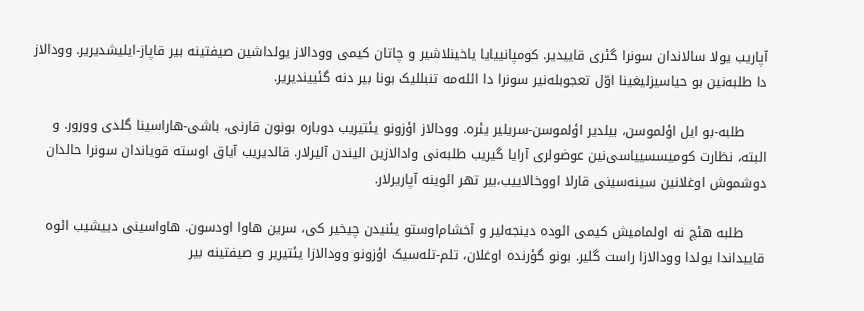آپاریب یولا سالاندان سونرا گئری قاییدیر. کومپانییایا یاخینلاشیر و چاتان کیمی وودالاز یولداشین صیفتینه بیر قاپاز-ایلیشدیریر. وودالاز دا طلبه‌‌‌نین بو حیاسیزلیغینا اوّل تعجوبله‌نیر سونرا دا ائله‌مه تنبللیک بونا بیر دنه گئییندیریر.

     طلبه-بو ایل اؤلموسن، بیلدیر اؤلموسن-سریلیر یئره. وودالاز اؤزونو یئتیریب دوباره بونون قارنی، باشی-هاراسینا گلدی وورور. و البته، نظارت کومیسسییاسی‌‌نین عوضولری آرایا گیریب طلبه‌نی وادالازین الیندن آلیرلار. قالدیریب آیاق اوسته قویاندان سونرا حالدان دوشموش اوغلا‌‌نین سینه‌سینی قارلا اووخالاییب،بیر تهر ائوینه آپاریرلار.

     طلبه هئچ نه اولمامیش کیمی ائوده دینجه‌لیر و آخشام‌اوستو یئنیدن چیخیر کی، سرین هاوا اودسون. هاواسینی دییشیب ائوه قاییداندا یولدا وودالازا راست گلیر. بونو گؤرنده اوغلان، تلم-تله‌سیک اؤزونو وودالازا یئتیریر و صیفتینه بیر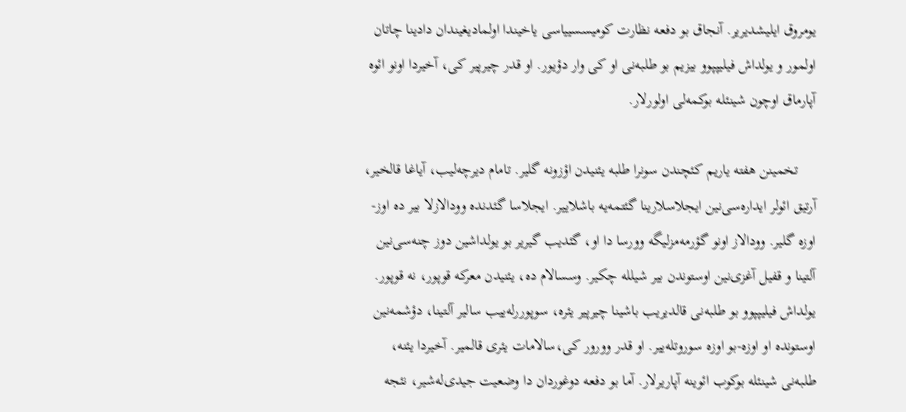یومروق ایلیشدیریر. آنجاق بو دفعه نظارت کومیسسییاسی یاخیندا اولمادیغیندان دادینا چاتان اولمور و یولداش فیلیپپوو بیزیم بو طلبه‌نی او کی وار دؤیور. او قدر چیرپیر کی، آخیردا اونو ائوه آپارماق اوچون شینئله بوکمه‌لی اولورلار.

     تخمینن هفته یاریم کئچندن سونرا طلبه یئنیدن اؤزونه گلیر. تامام دیرچه‌لیب، آیاغا قالخیر، آرتیق ائولر ایداره‌سی‌‌نین ایجلاسلارینا گئتمه‌یه باشلاییر. ایجلاسا گئدنده وودالازلا بیر ده اوز-اوزه گلیر. وودالاز اونو گؤرمه‌مزلیگه وورسا دا او، گئدیب گیریر بو یولداشین دوز چنه‌سی‌‌نین آلتینا و قفیل آغزی‌‌نین اوستوندن بیر شیلله چکیر. وسسالام ده، یئنیدن معرکه قوپور، نه قوپور. یولداش فیلیپپوو بو طلبه‌نی قالدیریب باشینا چیرپیر یئره، سوپوررله‌ییب سالیر آلتینا، دؤشمه‌‌‌نین اوستونده او اوزه-بو اوزه سوروتله‌ییر. او قدر وورور کی،سالامات یئری قالمیر. آخیردا یئنه، طلبه‌نی شینئله بوکوب ائوینه آپاریرلار. آما بو دفعه دوغوردان دا وضعیت جیدی‌له‌شیر، نئجه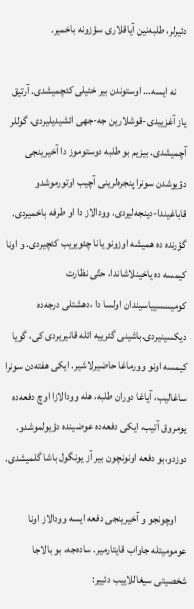دئیرلر، طلبه‌‌‌نین آیاقلاری سؤزونه باخمیر.

     نه ایسه… اوستوندن بیر خئیلی کئچمیشدی. آرتیق یاز آغزییدی-قوشلارین جه-جهی ائشیدیلیردی، گوللر آچمیشدی. بیزیم بو طلبه دوستوموز دا آخیرینجی دؤیوشدن سونرا پنجره‌لرینی آچیب اوتورموشدو قاباغیندا-دینجه‌لیردی. وودالاز دا او طرفه باخمیردی. گؤرنده ده همیشه اوزونو یانا چئویریب کئچیردی. و اونا کیمسه ده یاخینلاشاندا، حتّی نظارت کومیسسییاسیندان اولسا دا ،دهشتلی درجه‌ده دیکسینیردی.باشینی گئرییه ائله قانیریردی کی، گویا کیمسه اونو وورماغا حاضیرلاشیر. ایکی هفته‌دن سونرا ساغالیب، آیاغا دوران طلبه، هله وودالازا اوچ دفعه‌ده یومروق آتیب، ایکی دفعه‌ده عوضینده دؤیولموشدو. دوزدو،بو دفعه اونونچون بیر آز یونگول باشا گلمیشدی.

     اوچونجو و آخیرینجی دفعه‌ ایسه وودالاز اونا عومومیتله جاواب قایتارمیر. ساده‌جه، بو بالاجا شخصیتی سیغاللاییب دئییر: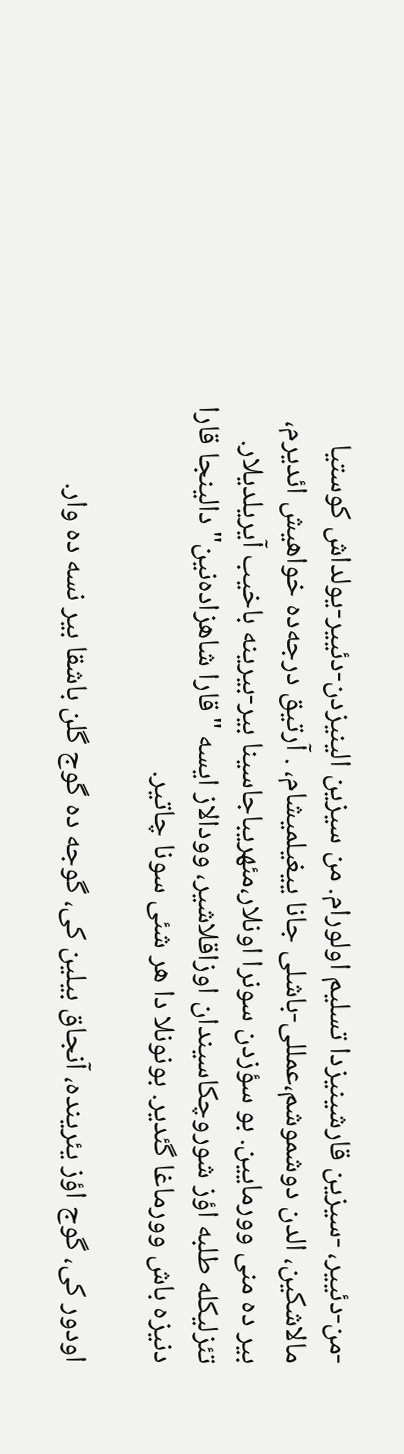-من-دئییر، -سیزین قارشینیزدا تسلیم اولورام. من سیزین الینیزدن-دئییر-یولداش کوستیا مالاشکین، الدن دوشموشم،عمللی-باشلی جانا ییغیلمیشام، . آرتیق درجه‌ده خواهیش ائدیرم، بیر ده منی وورمایین. بو سؤزدن سونرا اونلار،مئهریباجاسینا بیر-بیرینه باخیب آیریلدیلار. تئزلیکله طلبه اؤز شوروچکاسیندان اوزاقلاشیر، وودالاز ایسه "قارا شاهزاده‌‌نین" دالینجا قارا دنیزه باش وورماغا گئدیر. بونونلا دا هر شئی سونا چاتیر.

اودور کی، گوج اؤز یئرینده، آنجاق بیلین کی، گوجه ده گوج گلن باشقا بیر نسه ده وار.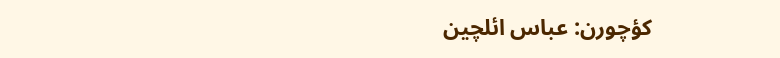کؤچورن: عباس ائلچین